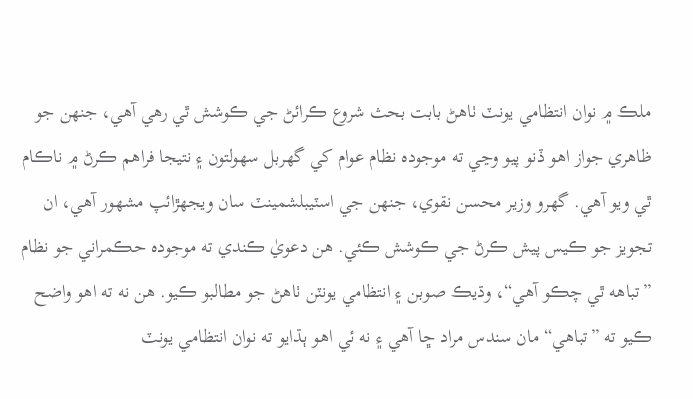ملڪ ۾ نوان انتظامي يونٽ ٺاهڻ بابت بحث شروع ڪرائڻ جي ڪوشش ٿي رهي آهي، جنهن جو ظاهري جواز اهو ڏنو پيو وڃي ته موجوده نظام عوام کي گهربل سهولتون ۽ نتيجا فراهم ڪرڻ ۾ ناڪام ٿي ويو آهي. گهرو وزير محسن نقوي، جنهن جي اسٽيبلشمينٽ سان ويجهڙائپ مشهور آهي، ان تجويز جو ڪيس پيش ڪرڻ جي ڪوشش ڪئي. هن دعويٰ ڪندي ته موجوده حڪمراني جو نظام ”تباهه ٿي چڪو آهي“، وڌيڪ صوبن ۽ انتظامي يونٽن ٺاهڻ جو مطالبو ڪيو. هن نه ته اهو واضح ڪيو ته ”تباهي“ مان سندس مراد ڇا آهي ۽ نه ئي اهو ٻڌايو ته نوان انتظامي يونٽ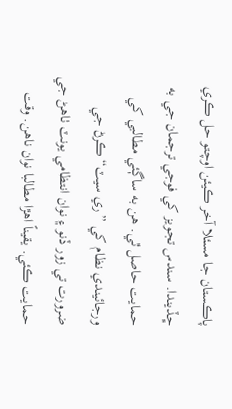پاڪستان جا مسئلا آخر ڪيئن اوچتو حل ڪري ڇڏيندا. سندس تجويز کي فوجي ترجمان جي به حمايت حاصل ٿي. هن به ساڳئي مطالبي کي ورجائيندي نظام کي ”ري سيٽ“ ڪرڻ جي ضرورت تي زور ڏنو ۽ نوان انتظامي يونٽ ٺاهڻ جي حمايت ڪئي. يقيناً اهڙا مطالبا نوان ناهن. وقت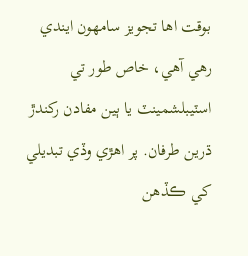بوقت اها تجويز سامهون ايندي رهي آهي، خاص طور تي اسٽيبلشمينٽ يا ٻين مفادن رکندڙ ڌرين طرفان. پر اهڙي وڏي تبديلي کي ڪڏهن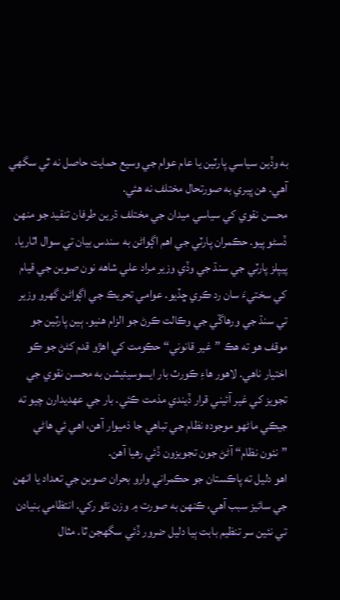به وڏين سياسي پارٽين يا عام عوام جي وسيع حمايت حاصل نه ٿي سگهي آهي. هن ڀيري به صورتحال مختلف نه هئي.
محسن نقوي کي سياسي ميدان جي مختلف ڌرين طرفان تنقيد جو منهن ڏسڻو پيو. حڪمران پارٽي جي اهم اڳواڻن به سندس بيان تي سوال اٿاريا. پيپلز پارٽي جي سنڌ جي وڏي وزير مراد علي شاهه نون صوبن جي قيام کي سختيءَ سان رد ڪري ڇڏيو. عوامي تحريڪ جي اڳواڻن گهرو وزير تي سنڌ جي ورهاڱي جي وڪالت ڪرڻ جو الزام هنيو. ٻين پارٽين جو موقف هو ته هڪ ”غير قانوني“ حڪومت کي اهڙو قدم کڻڻ جو ڪو اختيار ناهي. لاهور هاءِ ڪورٽ بار ايسوسيئيشن به محسن نقوي جي تجويز کي غير آئيني قرار ڏيندي مذمت ڪئي. بار جي عهديدارن چيو ته جيڪي ماڻهو موجوده نظام جي تباهي جا ذميوار آهن، اهي ئي هاڻي ”نئون نظام“ آڻڻ جون تجويزون ڏئي رهيا آهن.
اهو دليل ته پاڪستان جو حڪمراني وارو بحران صوبن جي تعداد يا انهن جي سائيز سبب آهي، ڪنهن به صورت ۾ وزن نٿو رکي. انتظامي بنيادن تي نئين سر تنظيم بابت ٻيا دليل ضرور ڏئي سگهجن ٿا. مثال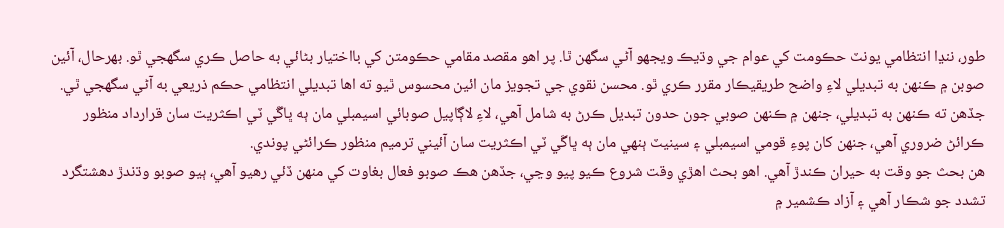طور، ننڍا انتظامي يونٽ حڪومت کي عوام جي وڌيڪ ويجهو آڻي سگهن ٿا. پر اهو مقصد مقامي حڪومتن کي بااختيار بڻائي به حاصل ڪري سگهجي ٿو. بهرحال، آئين صوبن ۾ ڪنهن به تبديلي لاءِ واضح طريقيڪار مقرر ڪري ٿو. محسن نقوي جي تجويز مان ائين محسوس ٿيو ته اها تبديلي انتظامي حڪم ذريعي به آڻي سگهجي ٿي. جڏهن ته ڪنهن به تبديلي، جنهن ۾ ڪنهن صوبي جون حدون تبديل ڪرڻ به شامل آهي، لاءِ لاڳاپيل صوبائي اسيمبلي مان ٻه ڀاڱي ٽي اڪثريت سان قرارداد منظور ڪرائڻ ضروري آهي، جنهن کان پوءِ قومي اسيمبلي ۽ سينيٽ ٻنهي مان ٻه ڀاڱي ٽي اڪثريت سان آئيني ترميم منظور ڪرائڻي پوندي.
هن بحث جو وقت به حيران ڪندڙ آهي. اهو بحث اهڙي وقت شروع ڪيو پيو وڃي، جڏهن هڪ صوبو فعال بغاوت کي منهن ڏئي رهيو آهي، ٻيو صوبو وڌندڙ دهشتگرد تشدد جو شڪار آهي ۽ آزاد ڪشمير ۾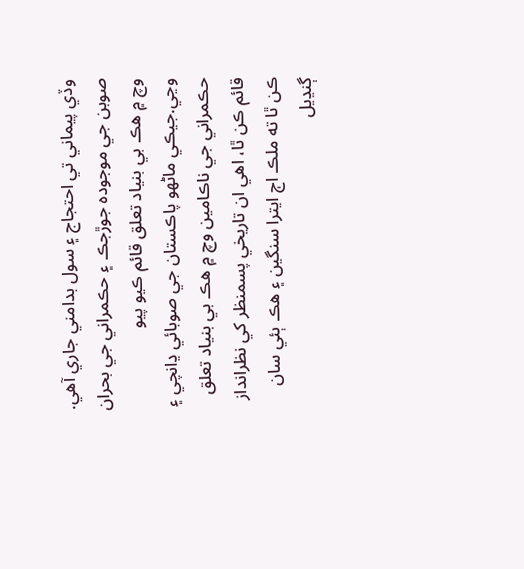وڏي پيماني تي احتجاج ۽ سول بدامني جاري آهي. صوبن جي موجوده جوڙجڪ ۽ حڪمراني جي بحران وچ ۾ هڪ بي بنياد تعلق قائم ڪيو پيو وڃي.جيڪي ماڻهو پاڪستان جي صوبائي ڍانچي ۽ حڪمراني جي ناڪامين وچ ۾ هڪ بي بنياد تعلق قائم ڪن ٿا، اهي ان تاريخي پسمنظر کي نظرانداز ڪن ٿا ته ملڪ اڄ ايترا سنگين ۽ هڪ ٻئي سان ڳنڍيل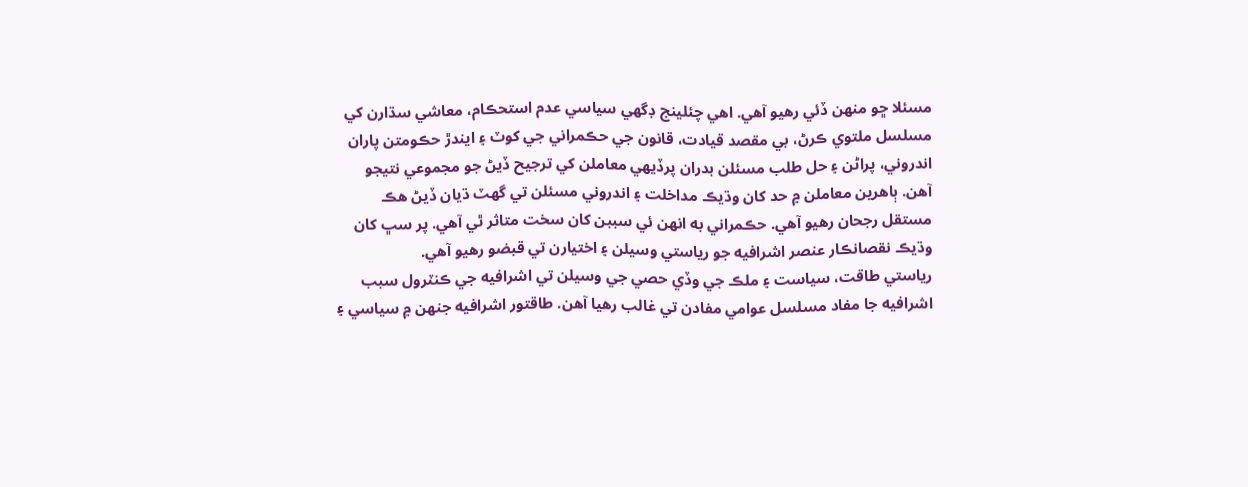مسئلا ڇو منهن ڏئي رهيو آهي. اهي چئلينج ڊگهي سياسي عدم استحڪام، معاشي سڌارن کي مسلسل ملتوي ڪرڻ، بي مقصد قيادت، قانون جي حڪمراني جي کوٽ ۽ ايندڙ حڪومتن پاران اندروني، پراڻن ۽ حل طلب مسئلن بدران پرڏيهي معاملن کي ترجيح ڏيڻ جو مجموعي نتيجو آهن. ٻاهرين معاملن ۾ حد کان وڌيڪ مداخلت ۽ اندروني مسئلن تي گهٽ ڌيان ڏيڻ هڪ مستقل رجحان رهيو آهي. حڪمراني به انهن ئي سببن کان سخت متاثر ٿي آهي. پر سڀ کان وڌيڪ نقصانڪار عنصر اشرافيه جو رياستي وسيلن ۽ اختيارن تي قبضو رهيو آهي.
رياستي طاقت، سياست ۽ ملڪ جي وڏي حصي جي وسيلن تي اشرافيه جي ڪنٽرول سبب اشرافيه جا مفاد مسلسل عوامي مفادن تي غالب رهيا آهن. طاقتور اشرافيه جنهن ۾ سياسي ۽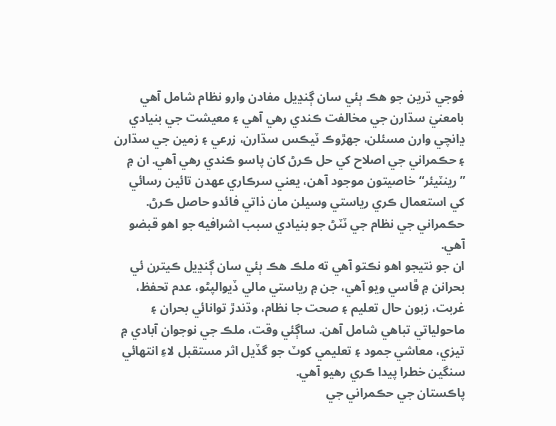فوجي ڌرين جو هڪ ٻئي سان ڳنڍيل مفادن وارو نظام شامل آهي بامعنيٰ سڌارن جي مخالفت ڪندي رهي آهي ۽ معيشت جي بنيادي ڍانچي وارن مسئلن، جهڙوڪ ٽيڪس سڌارن، زرعي ۽ زمين جي سڌارن ۽ حڪمراني جي اصلاح کي حل ڪرڻ کان پاسو ڪندي رهي آهي. ان ۾ ”رينٽيئر“ خاصيتون موجود آهن، يعني سرڪاري عهدن تائين رسائي کي استعمال ڪري رياستي وسيلن مان ذاتي فائدو حاصل ڪرڻ. حڪمراني جي نظام جي ٽٽڻ جو بنيادي سبب اشرافيه جو اهو قبضو آهي.
ان جو نتيجو اهو نڪتو آهي ته ملڪ هڪ ٻئي سان ڳنڍيل ڪيترن ئي بحرانن ۾ ڦاسي ويو آهي، جن ۾ رياستي مالي ڏيوالپڻو، عدم تحفظ، غربت، زبون حال تعليم ۽ صحت جا نظام، وڌندڙ توانائي بحران ۽ ماحولياتي تباهي شامل آهن. ساڳئي وقت، ملڪ جي نوجوان آبادي ۾ تيزي، معاشي جمود ۽ تعليمي کوٽ جو گڏيل اثر مستقبل لاءِ انتهائي سنگين خطرا پيدا ڪري رهيو آهي.
پاڪستان جي حڪمراني جي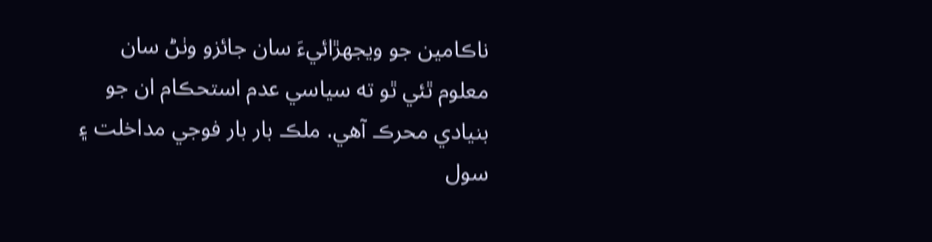ناڪامين جو ويجهڙائيءَ سان جائزو وٺڻ سان معلوم ٿئي ٿو ته سياسي عدم استحڪام ان جو بنيادي محرڪ آهي. ملڪ بار بار فوجي مداخلت ۽ سول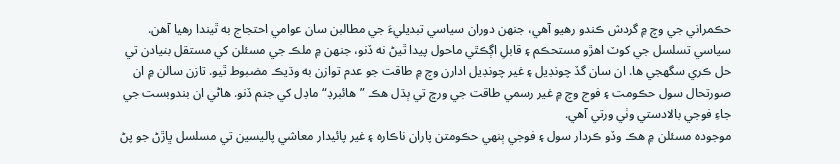حڪمراني جي وچ ۾ گردش ڪندو رهيو آهي، جنهن دوران سياسي تبديليءَ جي مطالبن سان عوامي احتجاج به ٿيندا رهيا آهن. سياسي تسلسل جي کوٽ اهڙو مستحڪم ۽ قابلِ اڳڪٿي ماحول پيدا ٿيڻ نه ڏنو، جنهن ۾ ملڪ جي مسئلن کي مستقل بنيادن تي حل ڪري سگهجي ها. ان سان گڏ چونڊيل ۽ غير چونڊيل ادارن وچ ۾ طاقت جو عدم توازن به وڌيڪ مضبوط ٿيو. تازن سالن ۾ ان صورتحال سول حڪومت ۽ فوج وچ ۾ غير رسمي طاقت جي ورڇ تي ٻڌل هڪ ”هائبرڊ“ ماڊل کي جنم ڏنو. هاڻي ان بندوبست جي جاءِ فوجي بالادستي وٺي ورتي آهي.
موجوده مسئلن ۾ هڪ وڏو ڪردار سول ۽ فوجي ٻنهي حڪومتن پاران ناڪاره ۽ غير پائيدار معاشي پاليسين تي مسلسل ڀاڙڻ جو پڻ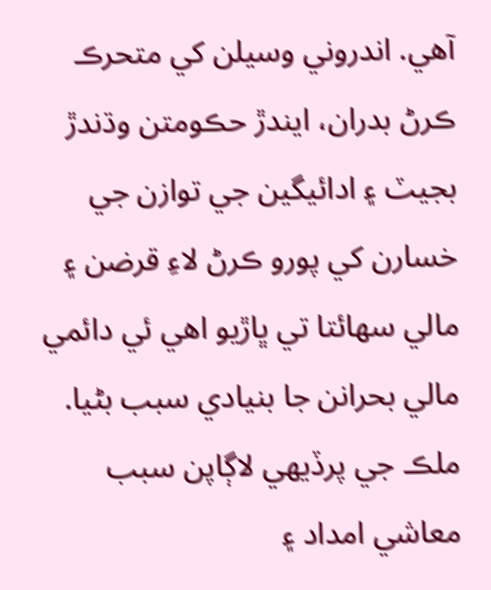آهي. اندروني وسيلن کي متحرڪ ڪرڻ بدران، ايندڙ حڪومتن وڌندڙ بجيٽ ۽ ادائيگين جي توازن جي خسارن کي پورو ڪرڻ لاءِ قرضن ۽ مالي سهائتا تي ڀاڙيو اهي ئي دائمي مالي بحرانن جا بنيادي سبب بڻيا. ملڪ جي پرڏيهي لاڳاپن سبب معاشي امداد ۽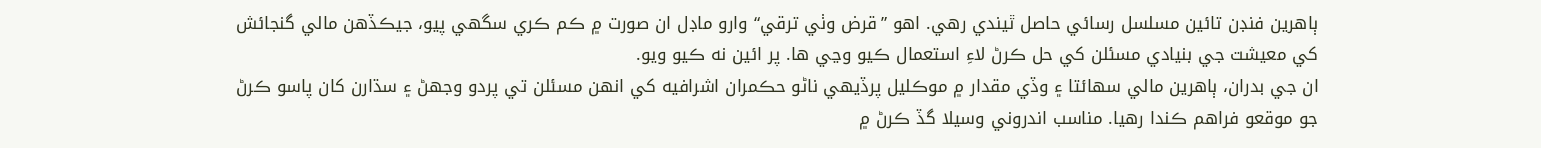ٻاهرين فنڊن تائين مسلسل رسائي حاصل ٿيندي رهي. اهو ”قرض وٺي ترقي“ وارو ماڊل ان صورت ۾ ڪم ڪري سگهي پيو، جيڪڏهن مالي گنجائش کي معيشت جي بنيادي مسئلن کي حل ڪرڻ لاءِ استعمال ڪيو وڃي ها. پر ائين نه ڪيو ويو.
ان جي بدران، ٻاهرين مالي سهائتا ۽ وڏي مقدار ۾ موڪليل پرڏيهي ناڻو حڪمران اشرافيه کي انهن مسئلن تي پردو وجهڻ ۽ سڌارن کان پاسو ڪرڻ جو موقعو فراهم ڪندا رهيا. مناسب اندروني وسيلا گڏ ڪرڻ ۾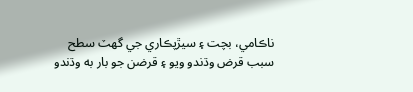ناڪامي، بچت ۽ سيڙپڪاري جي گهٽ سطح سبب قرض وڌندو ويو ۽ قرضن جو بار به وڌندو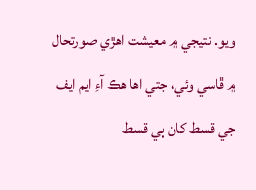ويو. نتيجي ۾ معيشت اهڙي صورتحال ۾ ڦاسي وئي، جتي اها هڪ آءِ ايم ايف جي قسط کان ٻي قسط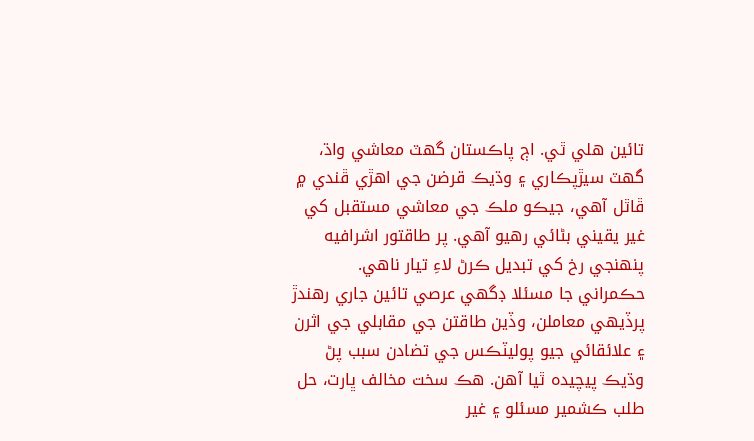تائين هلي ٿي. اڄ پاڪستان گهٽ معاشي واڌ، گهٽ سيڙپڪاري ۽ وڌيڪ قرضن جي اهڙي ڦندي ۾ ڦاٿل آهي، جيڪو ملڪ جي معاشي مستقبل کي غير يقيني بڻائي رهيو آهي. پر طاقتور اشرافيه پنهنجي رخ کي تبديل ڪرڻ لاءِ تيار ناهي.
حڪمراني جا مسئلا ڊگهي عرصي تائين جاري رهندڙ پرڏيهي معاملن، وڏين طاقتن جي مقابلي جي اثرن ۽ علائقائي جيو پوليٽڪس جي تضادن سبب پڻ وڌيڪ پيچيده ٿيا آهن. هڪ سخت مخالف ڀارت، حل طلب ڪشمير مسئلو ۽ غير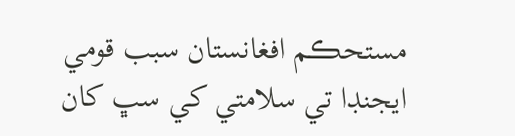مستحڪم افغانستان سبب قومي ايجنڊا تي سلامتي کي سڀ کان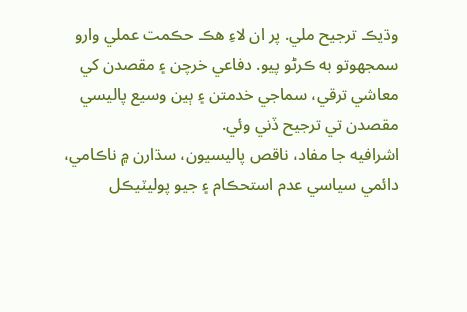وڌيڪ ترجيح ملي. پر ان لاءِ هڪ حڪمت عملي وارو سمجهوتو به ڪرڻو پيو. دفاعي خرچن ۽ مقصدن کي معاشي ترقي، سماجي خدمتن ۽ ٻين وسيع پاليسي مقصدن تي ترجيح ڏني وئي.
اشرافيه جا مفاد، ناقص پاليسيون، سڌارن ۾ ناڪامي، دائمي سياسي عدم استحڪام ۽ جيو پوليٽيڪل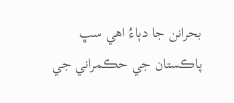بحرانن جا دٻاءُ اهي سڀ پاڪستان جي حڪمراني جي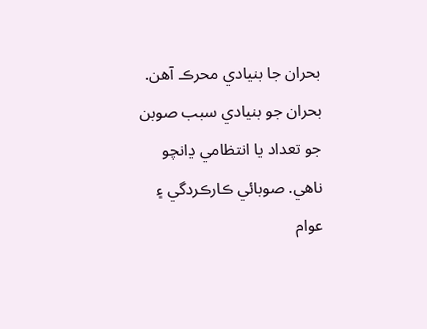بحران جا بنيادي محرڪ آهن. بحران جو بنيادي سبب صوبن جو تعداد يا انتظامي ڍانچو ناهي. صوبائي ڪارڪردگي ۽ عوام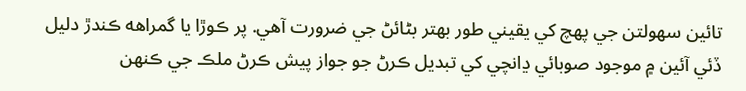تائين سهولتن جي پهچ کي يقيني طور بهتر بڻائڻ جي ضرورت آهي. پر ڪوڙا يا گمراهه ڪندڙ دليل ڏئي آئين ۾ موجود صوبائي ڍانچي کي تبديل ڪرڻ جو جواز پيش ڪرڻ ملڪ جي ڪنهن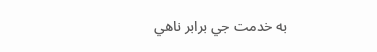به خدمت جي برابر ناهي